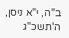ב"ה, י"א ניסן, ה'תשכ"ג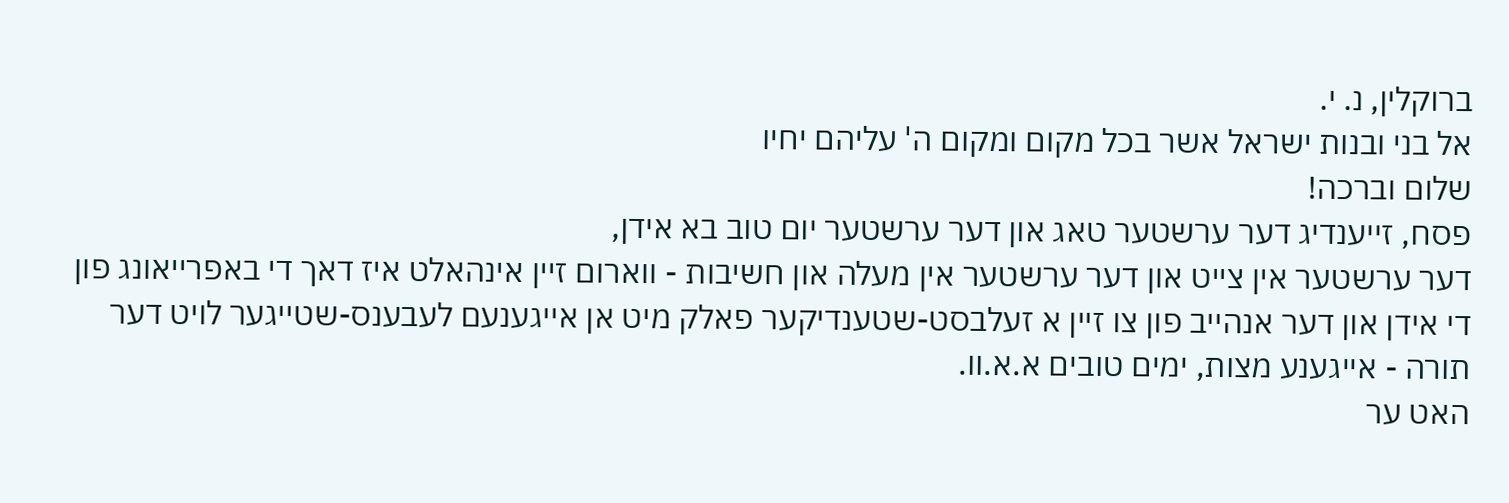ברוקלין, נ. י.
אל בני ובנות ישראל אשר בכל מקום ומקום ה' עליהם יחיו
שלום וברכה!
פסח, זייענדיג דער ערשטער טאג און דער ערשטער יום טוב בא אידן,
דער ערשטער אין צייט און דער ערשטער אין מעלה און חשיבות - ווארום זיין אינהאלט איז דאך די באפרייאונג פון די אידן און דער אנהייב פון צו זיין א זעלבסט-שטענדיקער פאלק מיט אן אייגענעם לעבענס-שטייגער לויט דער תורה - אייגענע מצות, ימים טובים א.א.וו.
האט ער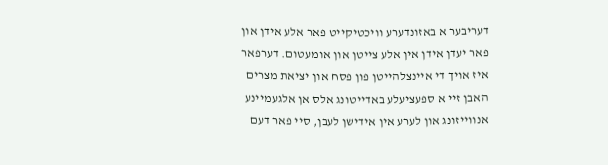דעריבער א באזונדערע וויכטיקייט פאר אלע אידן און פאר יעדן אידן אין אלע צייטן און אומעטום. דערפאר איז אויך די איינצלהייטן פון פסח און יציאת מצרים האבן זיי א ספעציעלע באדייטונג אלס אן אלגעמיינע אנווייזונג און לערע אין אידישן לעבן, סיי פאר דעם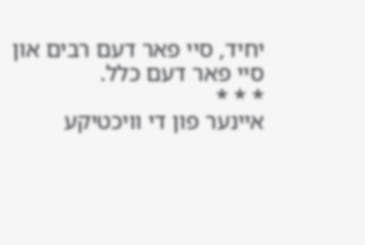יחיד, סיי פאר דעם רבים און סיי פאר דעם כלל.
* * *
איינער פון די וויכטיקע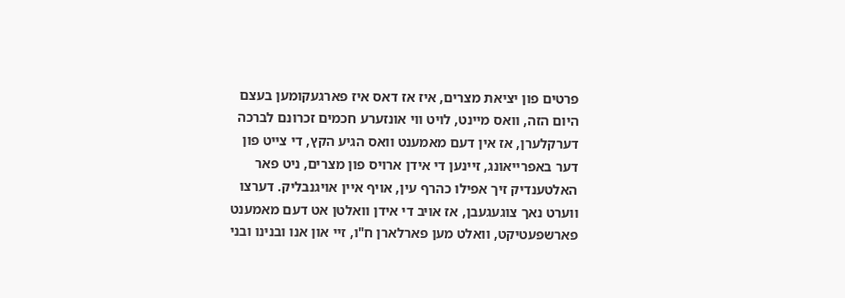פרטים פון יציאת מצרים, איז אז דאס איז פארגעקומען בעצם היום הזה, וואס מיינט, לויט ווי אונזערע חכמים זכרונם לברכה דערקלערן, אז אין דעם מאמענט וואס הגיע הקץ, די צייט פון דער באפרייאונג, זיינען די אידן ארויס פון מצרים, ניט פאר האלטענדיק זיך אפילו כהרף עין, אויף איין אויגנבליק. דערצו ווערט נאך צוגעגעבן, אז אויב די אידן וואלטן אט דעם מאמענט פארשפעטיקט, וואלט מען פארלארן ח"ו, זיי און אנו ובנינו ובני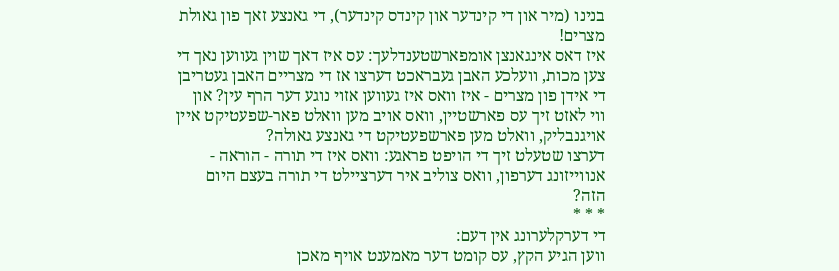בנינו (מיר און די קינדער און קינדס קינדער), די גאנצע זאך פון גאולת מצרים!
איז דאס אינגאנצן אומפארשטענדלעך: עס איז דאך שוין געווען נאך די צען מכות, וועלכע האבן געבראכט דערצו אז די מצריים האבן געטריבן די אידן פון מצרים - איז וואס איז געווען אזוי נוגע דער הרף עין? און ווי לאזט זיך עס פארשטיין, וואס אויב מען וואלט פאר-שפעטיקט איין אויגנבליק, וואלט מען פארשפעטיקט די גאנצע גאולה?
דערצו שטעלט זיך די הויפט פראגע: וואס איז די תורה - הוראה - אנווייזונג דערפון, וואס צוליב איר דערציילט די תורה בעצם היום הזה?
* * *
די דערקלערונג אין דעם:
ווען הגיע הקץ, עס קומט דער מאמענט אויף מאכן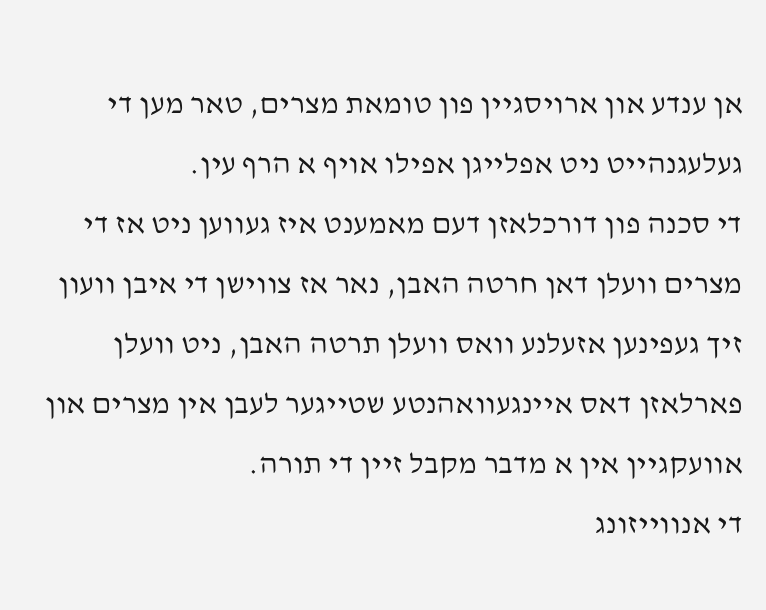אן ענדע און ארויסגיין פון טומאת מצרים, טאר מען די געלעגנהייט ניט אפלייגן אפילו אויף א הרף עין.
די סכנה פון דורכלאזן דעם מאמענט איז געווען ניט אז די מצרים וועלן דאן חרטה האבן, נאר אז צווישן די איבן וועון זיך געפינען אזעלנע וואס וועלן תרטה האבן, ניט וועלן פארלאזן דאס איינגעוואהנטע שטייגער לעבן אין מצרים און אוועקגיין אין א מדבר מקבל זיין די תורה.
די אנווייזונג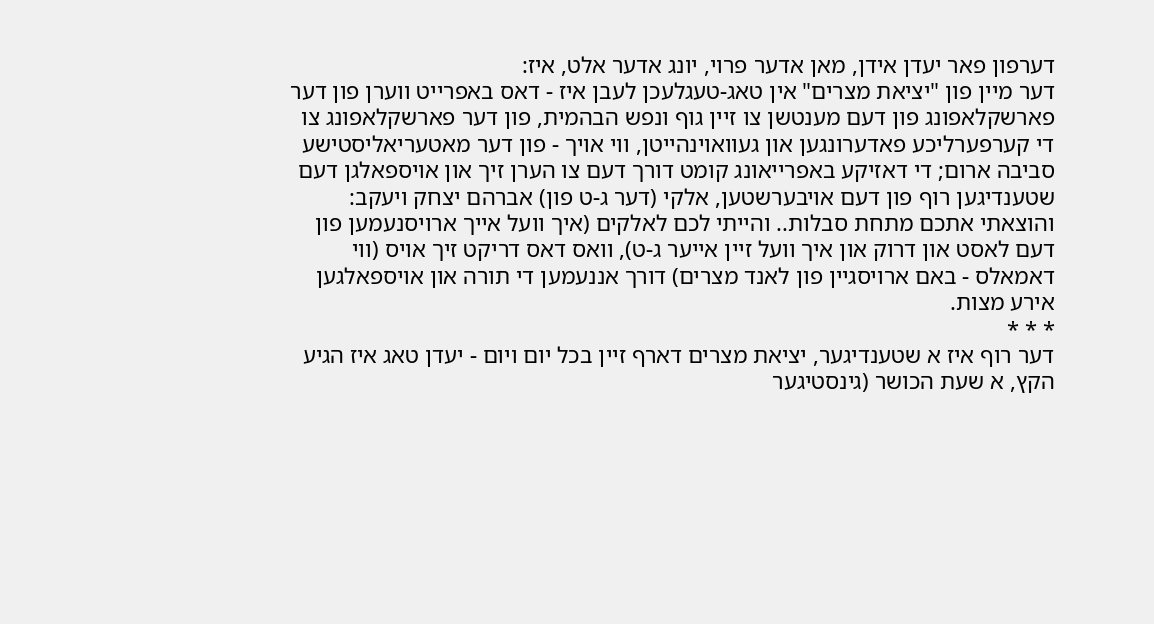דערפון פאר יעדן אידן, מאן אדער פרוי, יונג אדער אלט, איז:
דער מיין פון "יציאת מצרים" אין טאג-טעגלעכן לעבן איז - דאס באפרייט ווערן פון דער פארשקלאפונג פון דעם מענטשן צו זיין גוף ונפש הבהמית, פון דער פארשקלאפונג צו די קערפערליכע פאדערונגען און געוואוינהייטן, ווי אויך - פון דער מאטעריאליסטישע סביבה ארום; די דאזיקע באפרייאונג קומט דורך דעם צו הערן זיך און אויספאלגן דעם שטענדיגען רוף פון דעם אויבערשטען, אלקי (דער ג-ט פון) אברהם יצחק ויעקב: והוצאתי אתכם מתחת סבלות.. והייתי לכם לאלקים (איך וועל אייך ארויסנעמען פון דעם לאסט און דרוק און איך וועל זיין אייער ג-ט), וואס דאס דריקט זיך אויס (ווי דאמאלס - באם ארויסגיין פון לאנד מצרים) דורך אננעמען די תורה און אויספאלגען אירע מצות.
* * *
דער רוף איז א שטענדיגער, יציאת מצרים דארף זיין בכל יום ויום - יעדן טאג איז הגיע הקץ, א שעת הכושר (גינסטיגער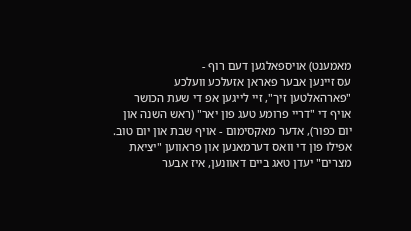מאמענט) אויספאלגען דעם רוף -
עס זיינען אבער פאראן אזעלכע וועלכע "פארהאלטען זיך", זיי לייגען אפ די שעת הכושר אויף די "דריי פרומע טעג פון יאר" (ראש השנה און יום כפור), אדער מאקסימום - אויף שבת און יום טוב. אפילו פון די וואס דערמאנען און פראווען "יציאת מצרים" יעדן טאג ביים דאוונען, איז אבער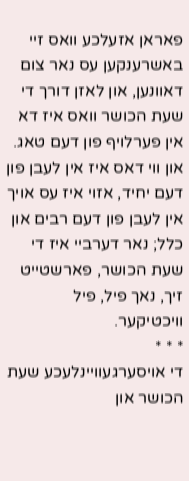פאראן אזעלכע וואס זיי באשרענקען עס נאר צום דאוונען, און לאזן דורך די שעת הכושר וואס איז דא אין פערלויף פון דעם טאג.
און ווי דאס איז אין לעבן פון דעם יחיד, אזוי איז עס אויך אין לעבן פון דעם רבים און כלל; נאר דערביי איז די שעת הכושר, פארשטייט זיך, נאך פיל, פיל וויכטיקער.
* * *
די אויסערגעוויינלעכע שעת הכושר און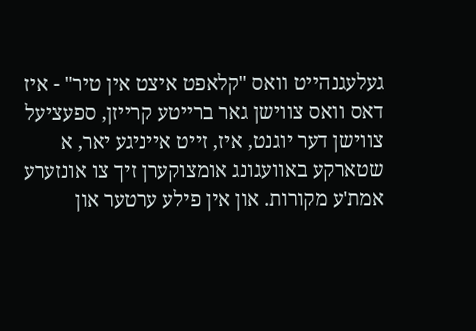געלעגנהייט וואס "קלאפט איצט אין טיר" - איז דאס וואס צווישן גאר ברייטע קרייזן, ספעציעל צווישן דער יוגנט, איז, זייט אייניגע יאר, א שטארקע באוועגונג אומצוקערן זיך צו אונזערע אמת'ע מקורות. און אין פילע ערטער און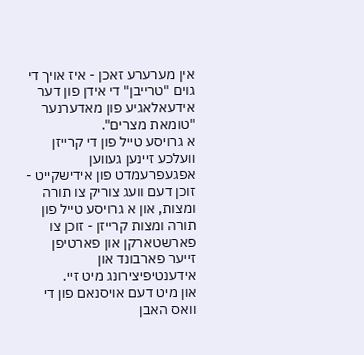אין מערערע זאכן - איז אויך די גוים "טרייבן" די אידן פון דער אידעאלאגיע פון מאדערנער "טומאת מצרים".
א גרויסע טייל פון די קרייזן וועלכע זיינען געווען אפגעפרעמדט פון אידישקייט - זוכן דעם וועג צוריק צו תורה ומצות, און א גרויסע טייל פון תורה ומצות קרייזן - זוכן צו פארשטארקן און פארטיפן זייער פארבונד און אידענטיפיצירונג מיט זיי.
און מיט דעם אויסנאם פון די וואס האבן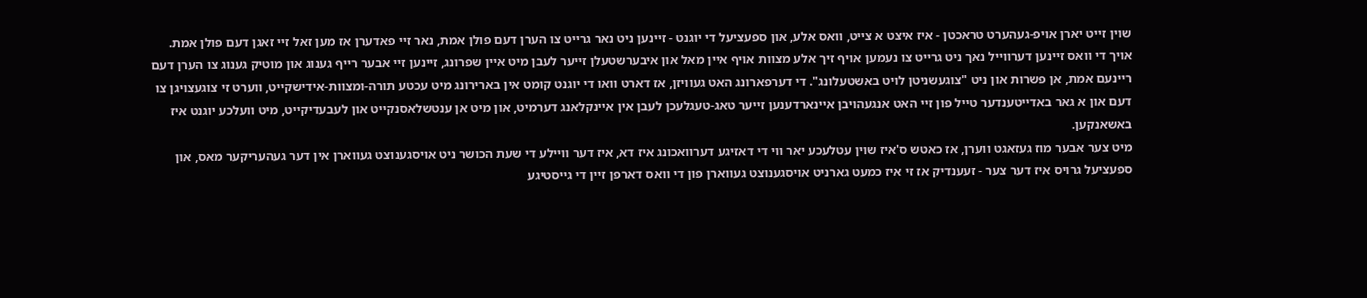שוין זייט יארן אויפ-געהערט טראכטן - איז איצט א צייט, וואס אלע, און ספעציעל די יוגנט - זיינען ניט נאר גרייט צו הערן דעם פולן אמת, נאר זיי פאדערן אז מען זאל זיי זאגן דעם פולן אמת. אויך די וואס זיינען דערווייל נאך ניט גרייט צו נעמען אויף זיך אלע מצוות אויף איין מאל און איבערשטעלן זייער לעבן מיט איין שפרונג, זיינען זיי אבער רייף גענוג און מוטיק גענוג צו הערן דעם ריינעם אמת, אן פשרות און ניט "צוגעשניטן לויט באשטעלונג". די דערפארונג האט געוויזן, אז דארט וואו די יוגנט קומט אין בארירונג מיט עכטע תורה-ומצוות-אידישקייט, ווערט זי צוגעצויגן צו דעם און א גאר באדייטענדער טייל פון זיי האט אנגעהויבן איינארדענען זייער טאג-טעגלעכן לעבן אין איינקלאנג דערמיט, און מיט אן ענטשלאסנקייט און לעבעדיקייט, מיט וועלכע יוגנט איז באשאנקען.
מיט צער אבער מוז געזאגט ווערן, אז כאטש ס'איז שוין עטלעכע יאר ווי די דאזיגע דערוואכונג איז דא, איז דער וויילע די שעת הכושר ניט אויסגענוצט געווארן אין דער געהעריקער מאס, און ספעציעל גרויס איז דער צער - זעענדיק אז זי איז כמעט גארניט אויסגענוצט געווארן פון די וואס דארפן זיין די גייסטיגע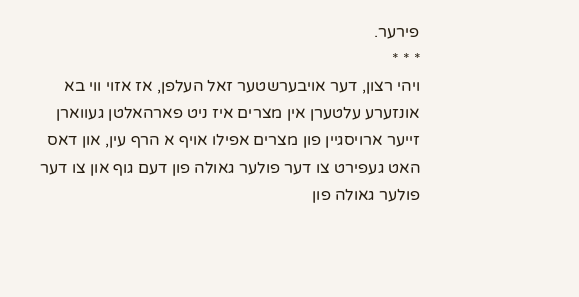פירער.
* * *
ויהי רצון, דער אויבערשטער זאל העלפן, אז אזוי ווי בא אונזערע עלטערן אין מצרים איז ניט פארהאלטן געווארן זייער ארויסגיין פון מצרים אפילו אויף א הרף עין, און דאס האט געפירט צו דער פולער גאולה פון דעם גוף און צו דער פולער גאולה פון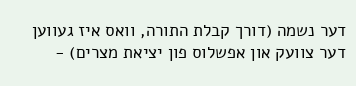דער נשמה (דורך קבלת התורה, וואס איז געווען דער צוועק און אפשלוס פון יציאת מצרים) -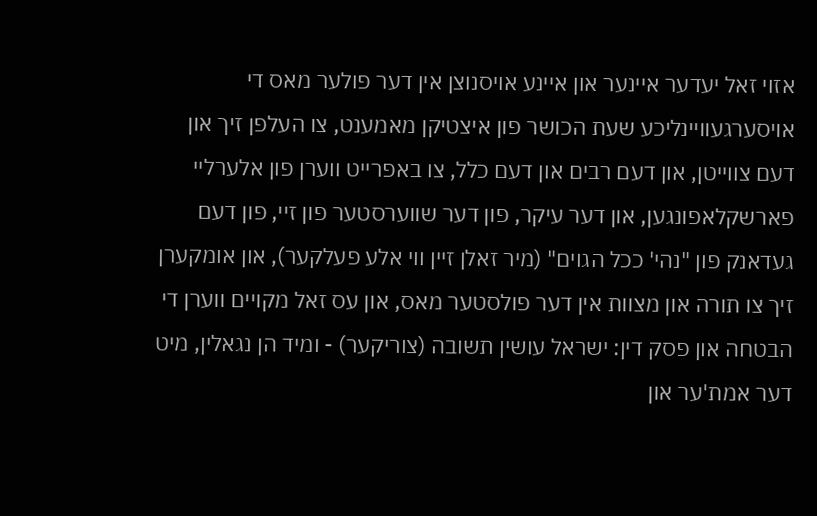אזוי זאל יעדער איינער און איינע אויסנוצן אין דער פולער מאס די אויסערגעוויינליכע שעת הכושר פון איצטיקן מאמענט, צו העלפן זיך און דעם צווייטן, און דעם רבים און דעם כלל, צו באפרייט ווערן פון אלערליי פארשקלאפונגען, און דער עיקר, פון דער שווערסטער פון זיי, פון דעם געדאנק פון "נהי' ככל הגוים" (מיר זאלן זיין ווי אלע פעלקער), און אומקערן זיך צו תורה און מצוות אין דער פולסטער מאס, און עס זאל מקויים ווערן די הבטחה און פסק דין: ישראל עושין תשובה (צוריקער) - ומיד הן נגאלין, מיט דער אמת'ער און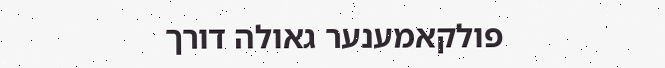פולקאמענער גאולה דורך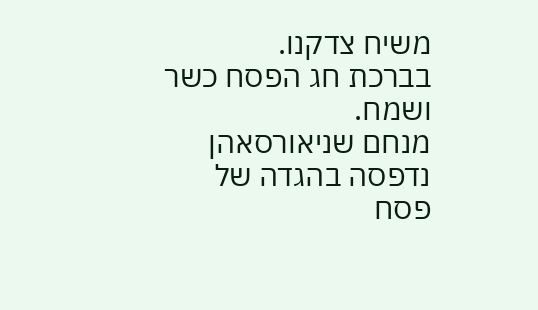משיח צדקנו.
בברכת חג הפסח כשר ושמח.
מנחם שניאורסאהן
נדפסה בהגדה של פסח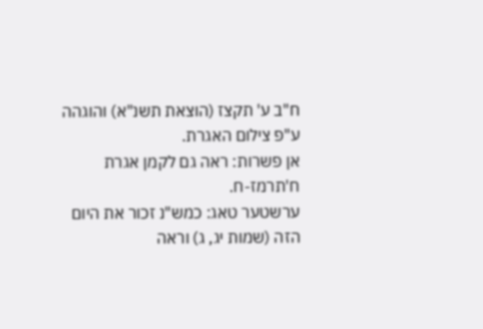ח"ב ע' תקצז (הוצאת תשנ"א) והוגהה ע"פ צילום האגרת.
אן פשרות: ראה גם לקמן אגרת ח'תרמז-ח.
ערשטער טאג: כמש"נ זכור את היום הזה (שמות יג, ג) וראה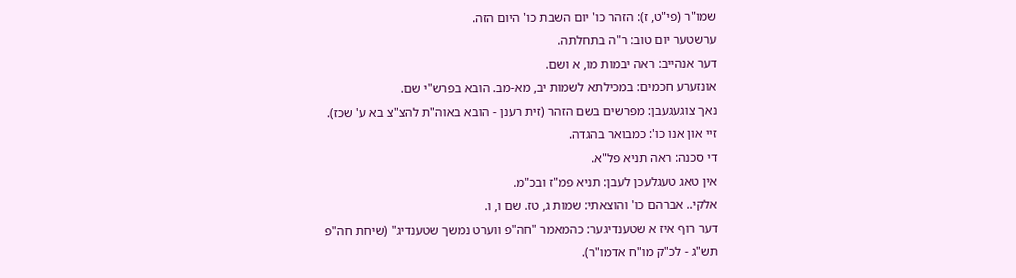שמו"ר (פי"ט, ז): הזהר כו' יום השבת כו' היום הזה.
ערשטער יום טוב: ר"ה בתחלתה.
דער אנהייב: ראה יבמות מו, א ושם.
אונזערע חכמים: במכילתא לשמות יב, מא-מב. הובא בפרש"י שם.
נאך צוגעגעבן: מפרשים בשם הזהר (זית רענן - הובא באוה"ת להצ"צ בא ע' שכז).
זיי און אנו כו': כמבואר בהגדה.
די סכנה: ראה תניא פל"א.
אין טאג טעגלעכן לעבן: תניא פמ"ז ובכ"מ.
אלקי.. אברהם כו' והוצאתי: שמות ג, טז. שם ו, ו.
דער רוף איז א שטענדיגער: כהמאמר "חה"פ ווערט נמשך שטענדיג" (שיחת חה"פ תש"ג - לכ"ק מו"ח אדמו"ר).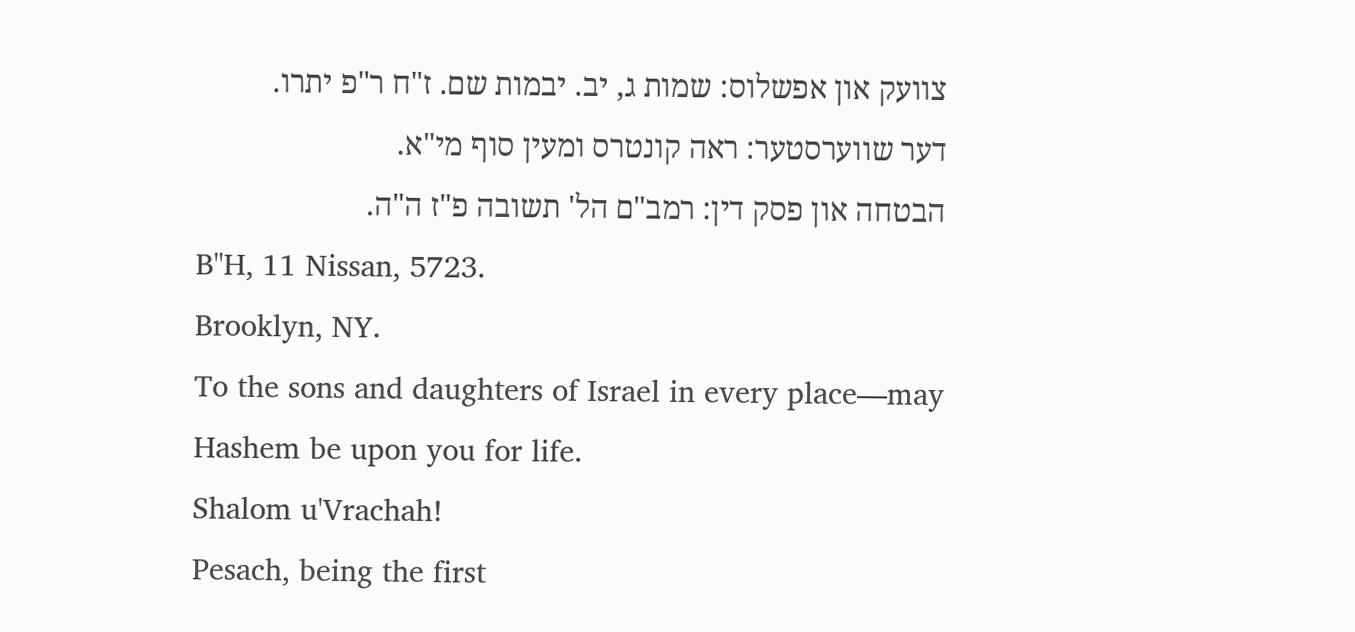צוועק און אפשלוס: שמות ג, יב. יבמות שם. ז"ח ר"פ יתרו.
דער שווערסטער: ראה קונטרס ומעין סוף מי"א.
הבטחה און פסק דין: רמב"ם הל' תשובה פ"ז ה"ה.
B"H, 11 Nissan, 5723.
Brooklyn, NY.
To the sons and daughters of Israel in every place—may Hashem be upon you for life.
Shalom u'Vrachah!
Pesach, being the first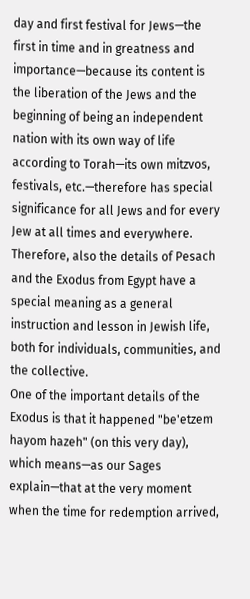day and first festival for Jews—the first in time and in greatness and importance—because its content is the liberation of the Jews and the beginning of being an independent nation with its own way of life according to Torah—its own mitzvos, festivals, etc.—therefore has special significance for all Jews and for every Jew at all times and everywhere.
Therefore, also the details of Pesach and the Exodus from Egypt have a special meaning as a general instruction and lesson in Jewish life, both for individuals, communities, and the collective.
One of the important details of the Exodus is that it happened "be'etzem hayom hazeh" (on this very day), which means—as our Sages explain—that at the very moment when the time for redemption arrived,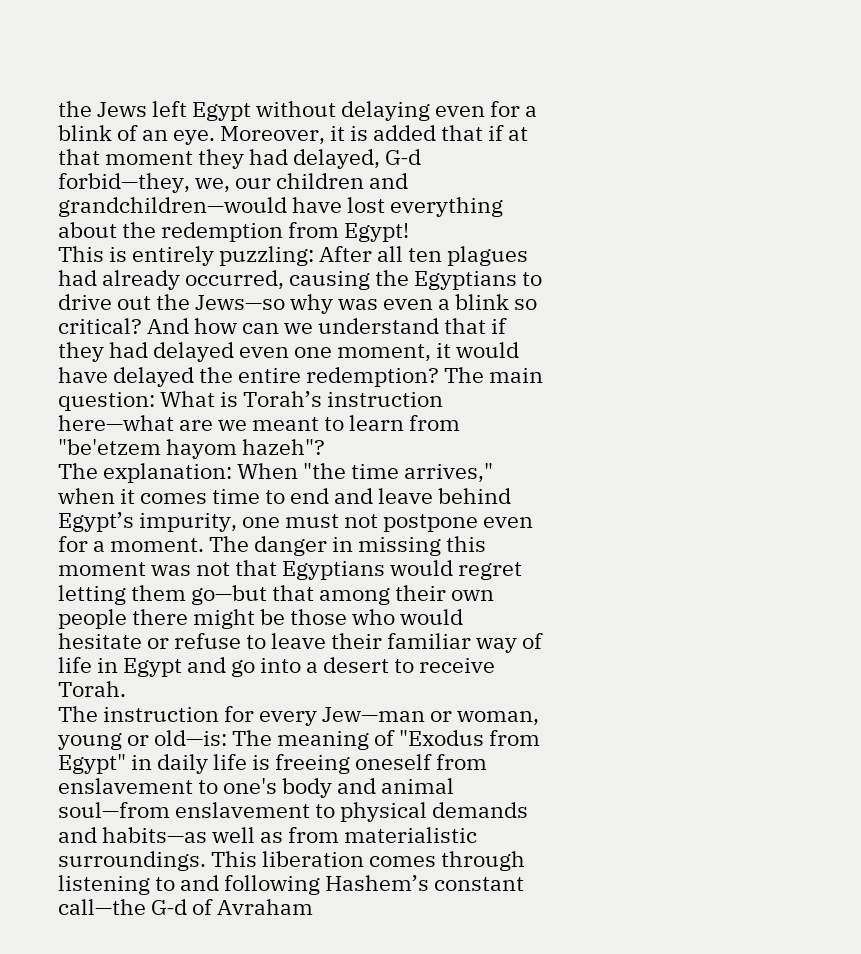the Jews left Egypt without delaying even for a blink of an eye. Moreover, it is added that if at that moment they had delayed, G‑d forbid—they, we, our children and grandchildren—would have lost everything about the redemption from Egypt!
This is entirely puzzling: After all ten plagues had already occurred, causing the Egyptians to drive out the Jews—so why was even a blink so critical? And how can we understand that if they had delayed even one moment, it would have delayed the entire redemption? The main question: What is Torah’s instruction here—what are we meant to learn from "be'etzem hayom hazeh"?
The explanation: When "the time arrives," when it comes time to end and leave behind Egypt’s impurity, one must not postpone even for a moment. The danger in missing this moment was not that Egyptians would regret letting them go—but that among their own people there might be those who would hesitate or refuse to leave their familiar way of life in Egypt and go into a desert to receive Torah.
The instruction for every Jew—man or woman, young or old—is: The meaning of "Exodus from Egypt" in daily life is freeing oneself from enslavement to one's body and animal soul—from enslavement to physical demands and habits—as well as from materialistic surroundings. This liberation comes through listening to and following Hashem’s constant call—the G‑d of Avraham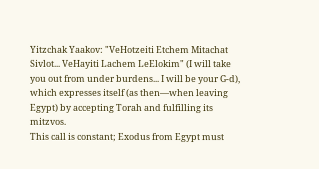Yitzchak Yaakov: "VeHotzeiti Etchem Mitachat Sivlot... VeHayiti Lachem LeElokim" (I will take you out from under burdens... I will be your G‑d), which expresses itself (as then—when leaving Egypt) by accepting Torah and fulfilling its mitzvos.
This call is constant; Exodus from Egypt must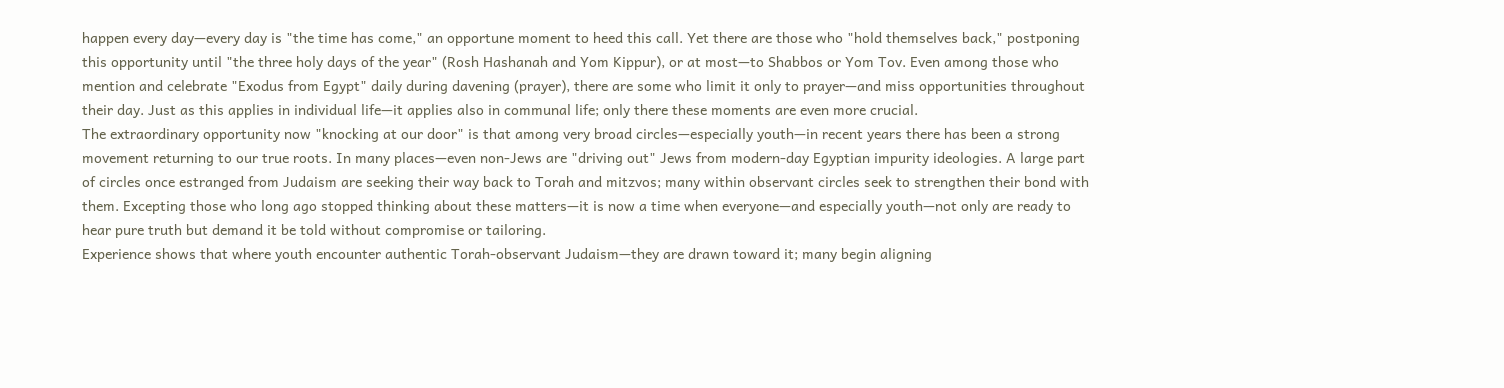happen every day—every day is "the time has come," an opportune moment to heed this call. Yet there are those who "hold themselves back," postponing this opportunity until "the three holy days of the year" (Rosh Hashanah and Yom Kippur), or at most—to Shabbos or Yom Tov. Even among those who mention and celebrate "Exodus from Egypt" daily during davening (prayer), there are some who limit it only to prayer—and miss opportunities throughout their day. Just as this applies in individual life—it applies also in communal life; only there these moments are even more crucial.
The extraordinary opportunity now "knocking at our door" is that among very broad circles—especially youth—in recent years there has been a strong movement returning to our true roots. In many places—even non-Jews are "driving out" Jews from modern-day Egyptian impurity ideologies. A large part of circles once estranged from Judaism are seeking their way back to Torah and mitzvos; many within observant circles seek to strengthen their bond with them. Excepting those who long ago stopped thinking about these matters—it is now a time when everyone—and especially youth—not only are ready to hear pure truth but demand it be told without compromise or tailoring.
Experience shows that where youth encounter authentic Torah-observant Judaism—they are drawn toward it; many begin aligning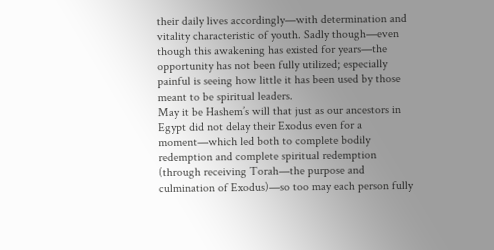their daily lives accordingly—with determination and vitality characteristic of youth. Sadly though—even though this awakening has existed for years—the opportunity has not been fully utilized; especially painful is seeing how little it has been used by those meant to be spiritual leaders.
May it be Hashem’s will that just as our ancestors in Egypt did not delay their Exodus even for a moment—which led both to complete bodily redemption and complete spiritual redemption (through receiving Torah—the purpose and culmination of Exodus)—so too may each person fully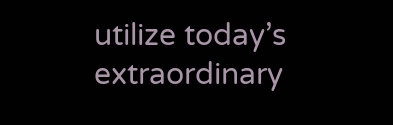utilize today’s extraordinary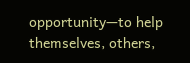opportunity—to help themselves, others,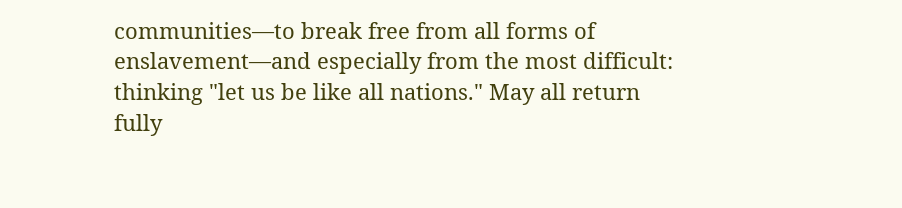communities—to break free from all forms of enslavement—and especially from the most difficult: thinking "let us be like all nations." May all return fully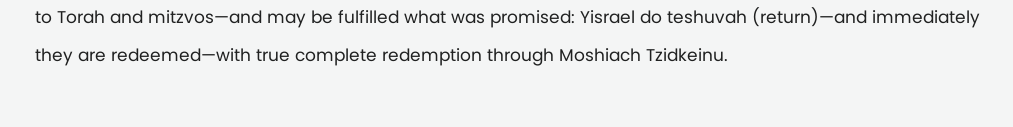to Torah and mitzvos—and may be fulfilled what was promised: Yisrael do teshuvah (return)—and immediately they are redeemed—with true complete redemption through Moshiach Tzidkeinu.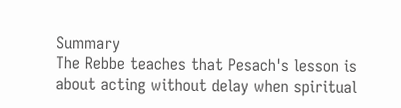Summary
The Rebbe teaches that Pesach's lesson is about acting without delay when spiritual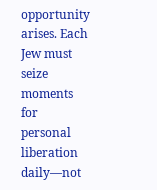opportunity arises. Each Jew must seize moments for personal liberation daily—not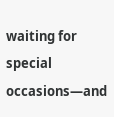waiting for special occasions—and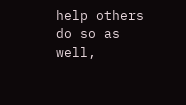help others do so as well,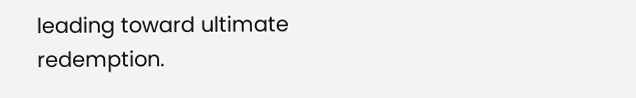leading toward ultimate redemption.